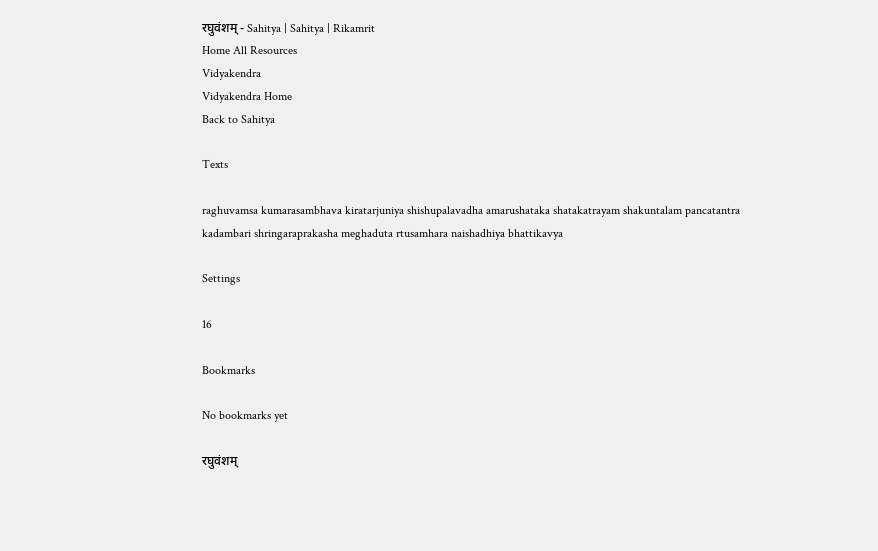रघुवंशम् - Sahitya | Sahitya | Rikamrit
Home All Resources
Vidyakendra
Vidyakendra Home
Back to Sahitya

Texts

raghuvamsa kumarasambhava kiratarjuniya shishupalavadha amarushataka shatakatrayam shakuntalam pancatantra kadambari shringaraprakasha meghaduta rtusamhara naishadhiya bhattikavya

Settings

16

Bookmarks

No bookmarks yet

रघुवंशम्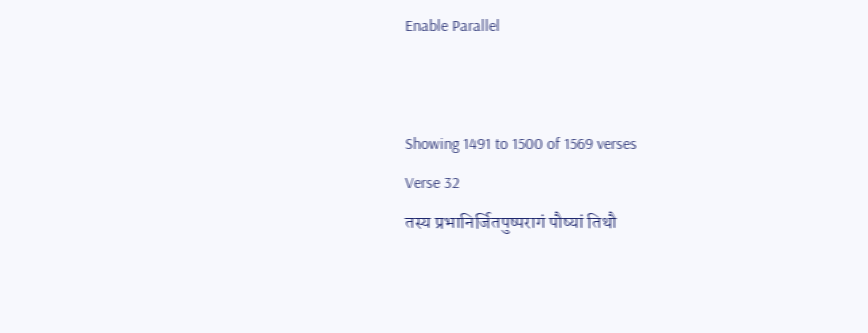Enable Parallel


Showing 1491 to 1500 of 1569 verses
Verse 32
तस्य प्रभानिर्जितपुष्परागं पौष्यां तिथौ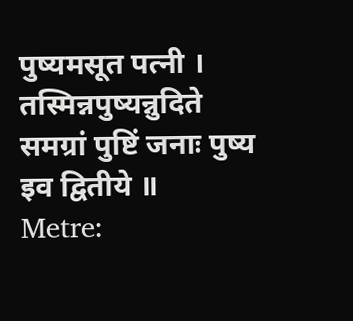पुष्यमसूत पत्नी । तस्मिन्नपुष्यन्नुदिते समग्रां पुष्टिं जनाः पुष्य इव द्वितीये ॥
Metre: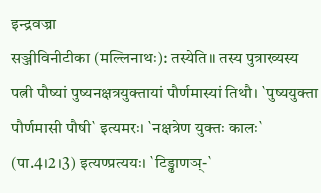इन्द्रवज्रा
सञ्जीविनीटीका (मल्लिनाथः): तस्येति॥ तस्य पुत्राख्यस्य पत्नी पौष्यां पुष्यनक्षत्रयुक्तायां पौर्णमास्यां तिथौ। `पुष्ययुक्ता पौर्णमासी पौषी` इत्यमरः। `नक्षत्रेण युक्तः कालः` (पा.4।2।3) इत्यण्प्रत्ययः। `टिड्ढाणञ्-`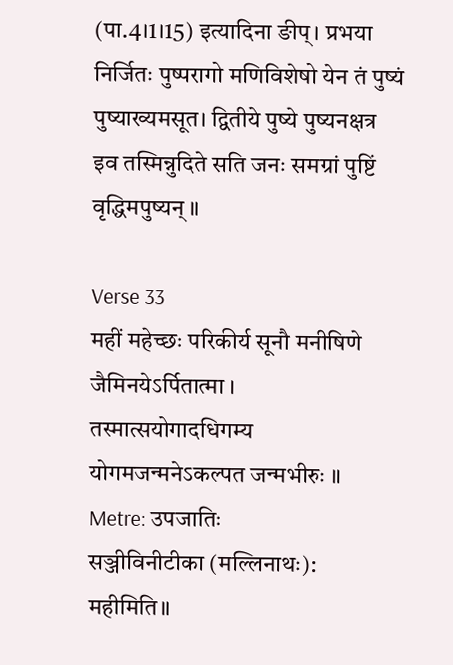(पा.4।1।15) इत्यादिना ङीप्। प्रभया निर्जितः पुष्परागो मणिविशेषो येन तं पुष्यं पुष्याख्यमसूत। द्वितीये पुष्ये पुष्यनक्षत्र इव तस्मिन्नुदिते सति जनः समग्रां पुष्टिं वृद्धिमपुष्यन् ॥

Verse 33
महीं महेच्छः परिकीर्य सूनौ मनीषिणे जैमिनयेऽर्पितात्मा । तस्मात्सयोगादधिगम्य योगमजन्मनेऽकल्पत जन्मभीरुः ॥
Metre: उपजातिः
सञ्जीविनीटीका (मल्लिनाथः): महीमिति॥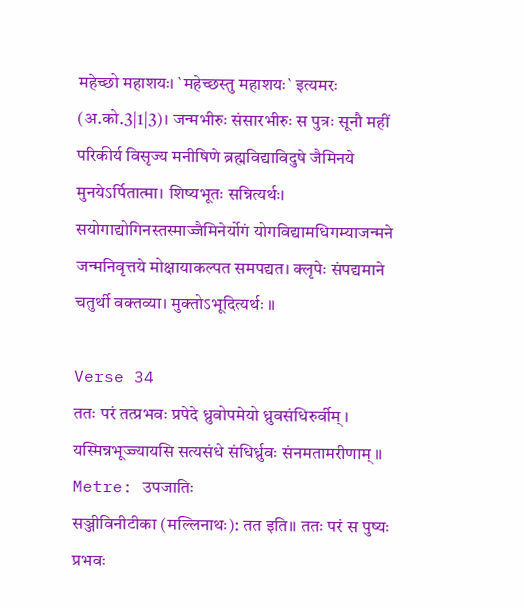महेच्छो महाशयः। `महेच्छस्तु महाशयः` इत्यमरः (अ.को.3|1|3)। जन्मभीरुः संसारभीरुः स पुत्रः सूनौ महीं परिकीर्य विसृज्य मनीषिणे ब्रह्मविद्याविदुषे जैमिनये मुनयेऽर्पितात्मा। शिष्यभूतः सन्नित्यर्थः। सयोगाद्योगिनस्तस्माज्जैमिनेर्योगं योगविद्यामधिगम्याजन्मने जन्मनिवृत्तये मोक्षायाकल्पत समपद्यत। क्लृपेः संपद्यमाने चतुर्थी वक्तव्या। मुक्तोऽभूदित्यर्थः ॥

Verse 34
ततः परं तत्प्रभवः प्रपेदे ध्रुवोपमेयो ध्रुवसंधिरुर्वीम् । यस्मिन्नभूज्ज्यायसि सत्यसंधे संधिर्ध्रुवः संनमतामरीणाम् ॥
Metre: उपजातिः
सञ्जीविनीटीका (मल्लिनाथः): तत इति॥ ततः परं स पुष्यः प्रभवः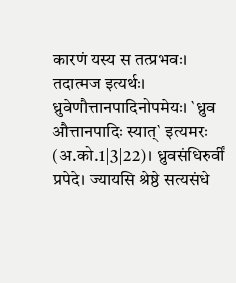कारणं यस्य स तत्प्रभवः। तदात्मज इत्यर्थः। ध्रुवेणौत्तानपादिनोपमेयः। `ध्रुव औत्तानपादिः स्यात्` इत्यमरः (अ.को.1|3|22)। ध्रुवसंधिरुर्वीं प्रपेदे। ज्यायसि श्रेष्ठे सत्यसंधे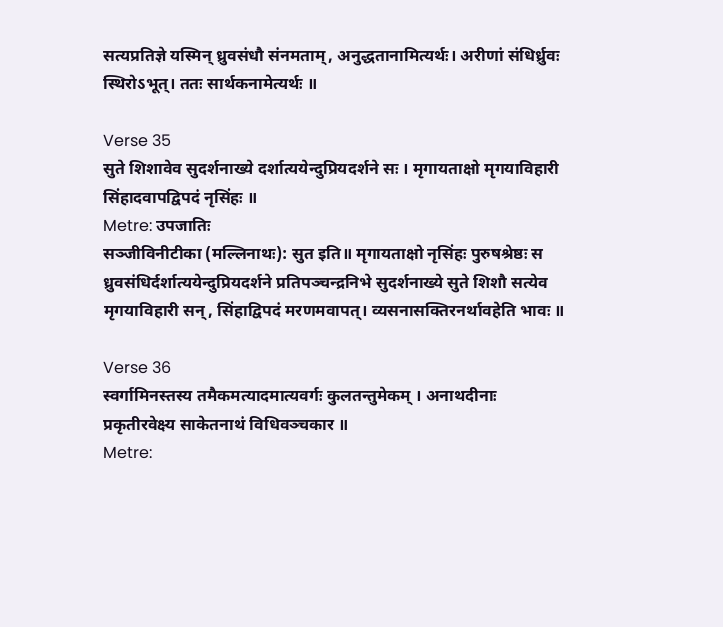सत्यप्रतिज्ञे यस्मिन् ध्रुवसंधौ संनमताम्, अनुद्धतानामित्यर्थः। अरीणां संधिर्ध्रुवः स्थिरोऽभूत्। ततः सार्थकनामेत्यर्थः ॥

Verse 35
सुते शिशावेव सुदर्शनाख्ये दर्शात्ययेन्दुप्रियदर्शने सः । मृगायताक्षो मृगयाविहारी सिंहादवापद्विपदं नृसिंहः ॥
Metre: उपजातिः
सञ्जीविनीटीका (मल्लिनाथः): सुत इति॥ मृगायताक्षो नृसिंहः पुरुषश्रेष्ठः स ध्रुवसंधिर्दर्शात्ययेन्दुप्रियदर्शने प्रतिपञ्चन्द्रनिभे सुदर्शनाख्ये सुते शिशौ सत्येव मृगयाविहारी सन्, सिंहाद्विपदं मरणमवापत्। व्यसनासक्तिरनर्थावहेति भावः ॥

Verse 36
स्वर्गामिनस्तस्य तमैकमत्यादमात्यवर्गः कुलतन्तुमेकम् । अनाथदीनाः प्रकृतीरवेक्ष्य साकेतनाथं विधिवञ्चकार ॥
Metre: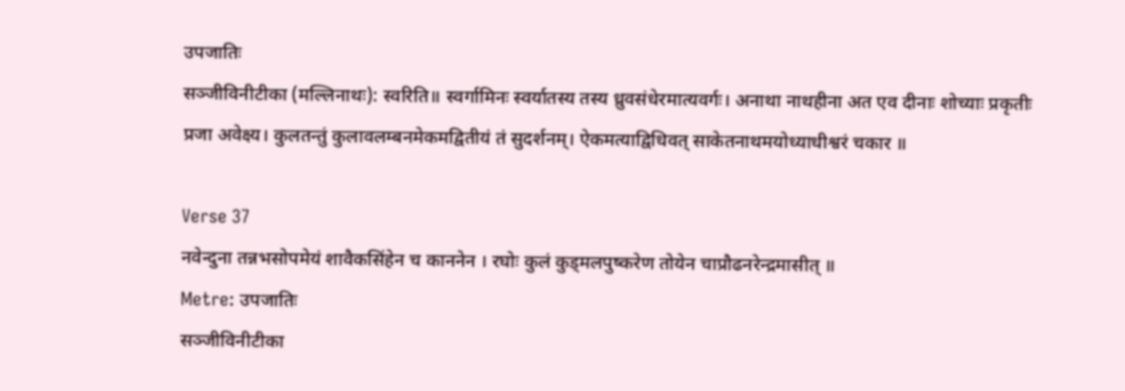उपजातिः
सञ्जीविनीटीका (मल्लिनाथः): स्वरिति॥ स्वर्गामिनः स्वर्यातस्य तस्य ध्रुवसंधेरमात्यवर्गः। अनाथा नाथहीना अत एव दीनाः शोच्याः प्रकृतीः प्रजा अवेक्ष्य। कुलतन्तुं कुलावलम्बनमेकमद्वितीयं तं सुदर्शनम्। ऐकमत्याद्विधिवत् साकेतनाथमयोध्याधीश्वरं चकार ॥

Verse 37
नवेन्दुना तन्नभसोपमेयं शावैकसिंहेन च काननेन । रघोः कुलं कुड्मलपुष्करेण तोयेन चाप्रौढनरेन्द्रमासीत् ॥
Metre: उपजातिः
सञ्जीविनीटीका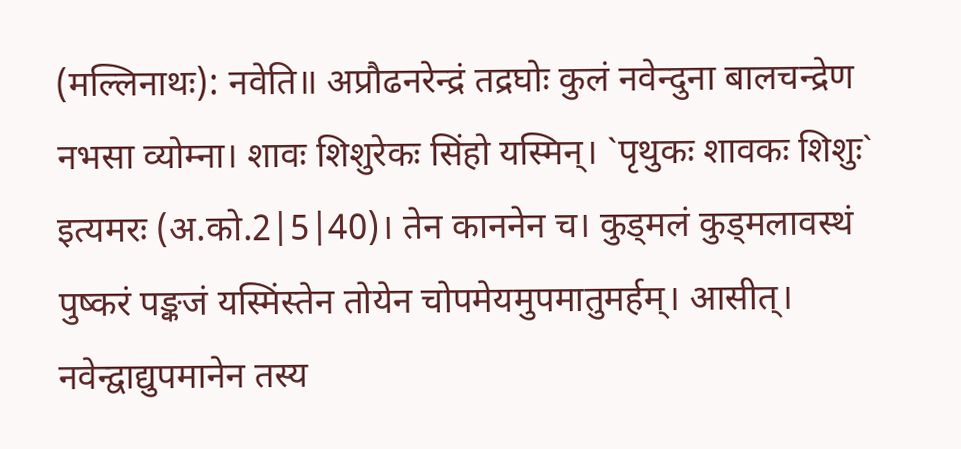(मल्लिनाथः): नवेति॥ अप्रौढनरेन्द्रं तद्रघोः कुलं नवेन्दुना बालचन्द्रेण नभसा व्योम्ना। शावः शिशुरेकः सिंहो यस्मिन्। `पृथुकः शावकः शिशुः` इत्यमरः (अ.को.2|5|40)। तेन काननेन च। कुड्मलं कुड्मलावस्थं पुष्करं पङ्कजं यस्मिंस्तेन तोयेन चोपमेयमुपमातुमर्हम्। आसीत्। नवेन्द्वाद्युपमानेन तस्य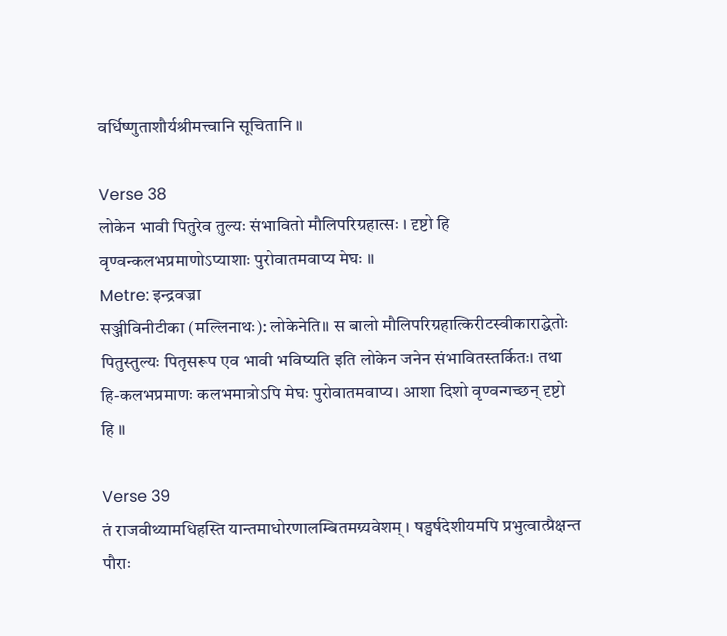वर्धिष्णुताशौर्यश्रीमत्त्वानि सूचितानि ॥

Verse 38
लोकेन भावी पितुरेव तुल्यः संभावितो मौलिपरिग्रहात्सः । दृष्टो हि वृण्वन्कलभप्रमाणोऽप्याशाः पुरोवातमवाप्य मेघः ॥
Metre: इन्द्रवज्रा
सञ्जीविनीटीका (मल्लिनाथः): लोकेनेति॥ स बालो मौलिपरिग्रहात्किरीटस्वीकाराद्धेतोः पितुस्तुल्यः पितृसरूप एव भावी भविष्यति इति लोकेन जनेन संभावितस्तर्कितः। तथा हि-कलभप्रमाणः कलभमात्रोऽपि मेघः पुरोवातमवाप्य। आशा दिशो वृण्वन्गच्छन् दृष्टो हि ॥

Verse 39
तं राजवीथ्यामधिहस्ति यान्तमाधोरणालम्बितमग्र्यवेशम् । षड्वर्षदेशीयमपि प्रभुत्वात्प्रैक्षन्त पौराः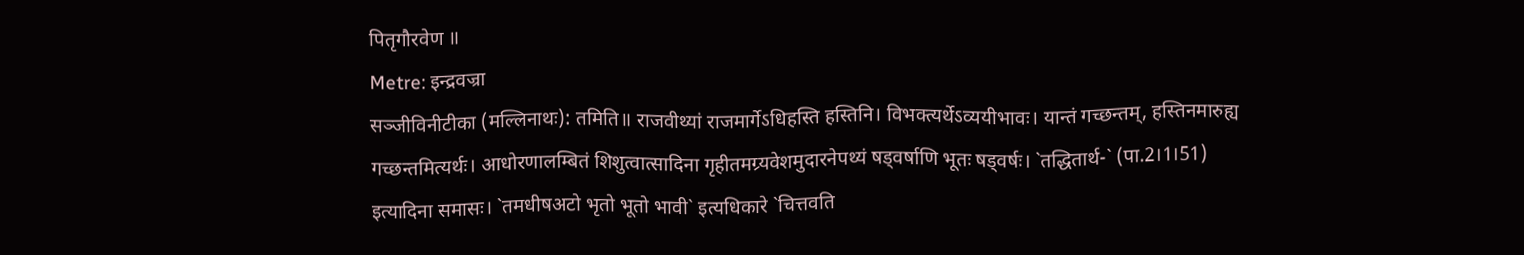पितृगौरवेण ॥
Metre: इन्द्रवज्रा
सञ्जीविनीटीका (मल्लिनाथः): तमिति॥ राजवीथ्यां राजमार्गेऽधिहस्ति हस्तिनि। विभक्त्यर्थेऽव्ययीभावः। यान्तं गच्छन्तम्, हस्तिनमारुह्य गच्छन्तमित्यर्थः। आधोरणालम्बितं शिशुत्वात्सादिना गृहीतमग्र्यवेशमुदारनेपथ्यं षड्वर्षाणि भूतः षड्वर्षः। `तद्धितार्थ-` (पा.2।1।51) इत्यादिना समासः। `तमधीषअटो भृतो भूतो भावी` इत्यधिकारे `चित्तवति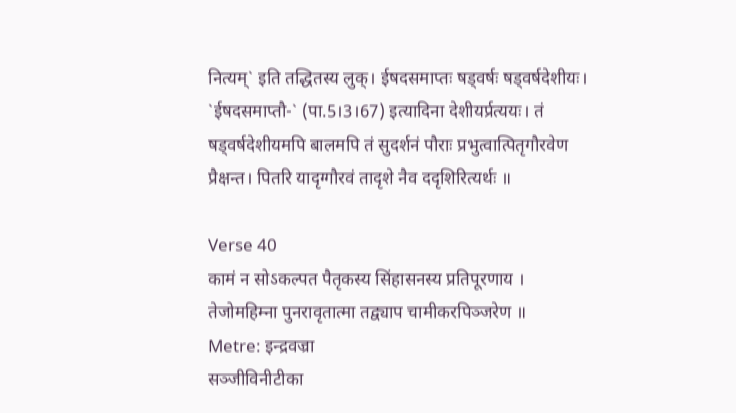नित्यम्` इति तद्धितस्य लुक्। ईषदसमाप्तः षड्वर्षः षड्वर्षदेशीयः। `ईषदसमाप्तौ-` (पा.5।3।67) इत्यादिना देशीयर्प्रत्ययः। तं षड्वर्षदेशीयमपि बालमपि तं सुदर्शनं पौराः प्रभुत्वात्पितृगौरवेण प्रैक्षन्त। पितरि यादृग्गौरवं तादृशे नैव ददृशिरित्यर्थः ॥

Verse 40
कामं न सोऽकल्पत पैतृकस्य सिंहासनस्य प्रतिपूरणाय । तेजोमहिम्ना पुनरावृतात्मा तद्व्याप चामीकरपिञ्जरेण ॥
Metre: इन्द्रवज्रा
सञ्जीविनीटीका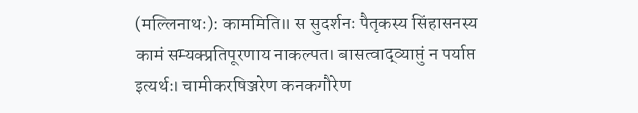(मल्लिनाथः): काममिति॥ स सुदर्शनः पैतृकस्य सिंहासनस्य कामं सम्यक्प्रतिपूरणाय नाकल्पत। बासत्वाद्व्याप्तुं न पर्याप्त इत्यर्थः। चामीकरषिञ्जरेण कनकगौरेण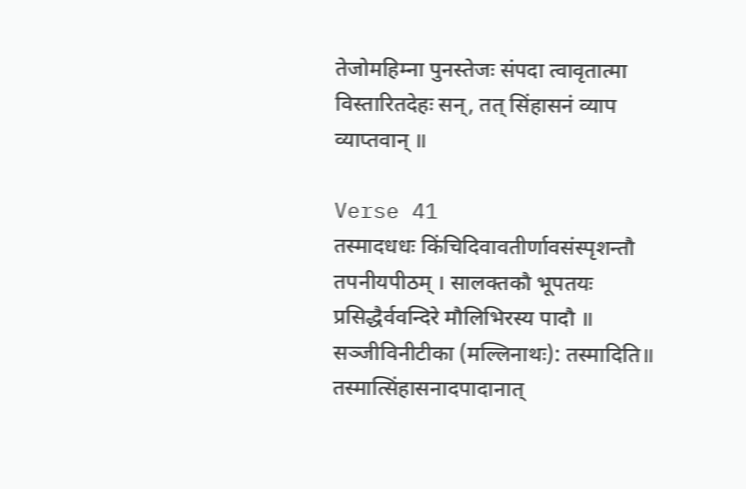तेजोमहिम्ना पुनस्तेजः संपदा त्वावृतात्मा विस्तारितदेहः सन्, तत् सिंहासनं व्याप व्याप्तवान् ॥

Verse 41
तस्मादधधः किंचिदिवावतीर्णावसंस्पृशन्तौ तपनीयपीठम् । सालक्तकौ भूपतयः प्रसिद्धैर्ववन्दिरे मौलिभिरस्य पादौ ॥
सञ्जीविनीटीका (मल्लिनाथः): तस्मादिति॥ तस्मात्सिंहासनादपादानात्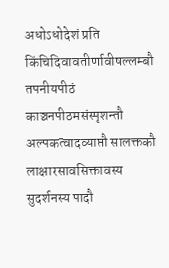अधोऽधोदेशं प्रति किंचिदिवावतीर्णावीषल्लम्बौ तपनीयपीठं काञ्चनपीठमसंस्पृशन्तौ अल्पकत्वादव्याप्तौ सालक्तकौ लाक्षारसावसिक्तावस्य सुदर्शनस्य पादौ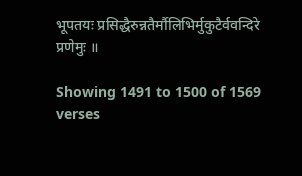भूपतयः प्रसिद्धैरुन्नतैर्मौलिभिर्मुकुटैर्ववन्दिरे प्रणेमुः ॥

Showing 1491 to 1500 of 1569 verses